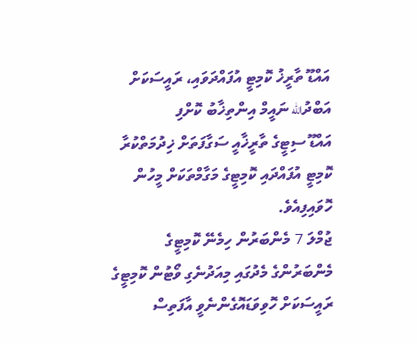އައްޑޫ ތާރީޚު ކޮމިޓީ އުފައްދަވައި، ރައީސަކަށް އަބްދުالله ނައީމް އިންތިޚާބު ކޮށްފި
އައްޑޫ ސިޓީގެ ތާރީޚާއީ ސަގާފަތަށް ޚިދުމަތްކުރާ ކޮމިޓީ އުފައްދައި ކޮމިޓީގެ މަގާމްތަކަށް މީހުން ހޮވައިފިއެވެ.
ޖުމްލަ 7 މެންބަރުން ހިމެނޭ ކޮމިޓީގެ މެންބަރުންގެ މެދުގައި މިއަދުނެގި ވޯޓުން ކޮމިޓީގެ ރައީސަކަށް ހޮވިވަޑައޮގެންނެވީ އާފަތިސް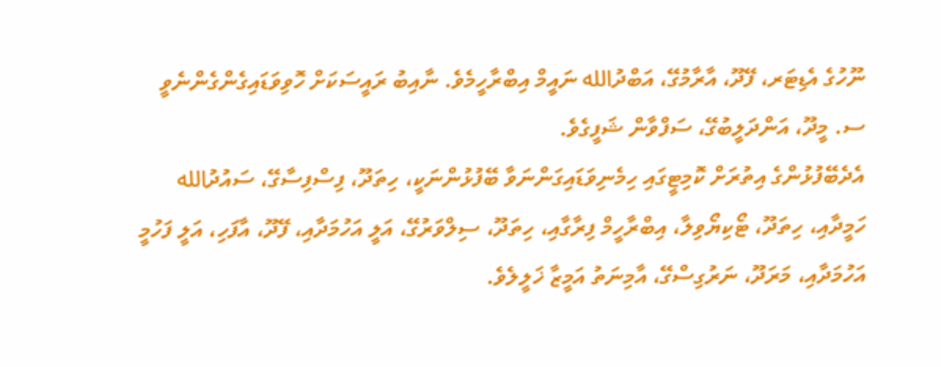ނޫހުގެ އެޑިޓަރ، ފޭދޫ، އާރާމުގޭ، އަބްދުالله ނައީމް އިބްރާހީމެވެ. ނާއިބު ރައީސަކަށް ހޮވިވަޑައިގެންގެންނެވީ ސ. މީދޫ، އަންދަލީބުގޭ، ސަފްވާން ޝަފީގެވެ.
އެދެބޭފުޅުންގެ އިތުރަށް ކޮމިޓީގައި ހިމެނިވަޑައިގަންނަވާ ބޭފުޅުންނަކީ، ހިތަދޫ، ފިސްފިސާގޭ، ސައުދުالله ހަމީދާއި، ހިތަދޫ، ޓޯކިޔޯވިލާ، އިބްރާހީމް ފިރާގާއި، ހިތަދޫ، ސިލްވަރުގޭ، އަލީ އަހުމަދާއި، ފޭދޫ، އާފަހި، އަލީ ފަހުމީ އަހުމަދާއި، މަރަދޫ، ނަރުގިސްގޭ، އާމިނަތު އަމީޒާ ޚަލީލެވެ.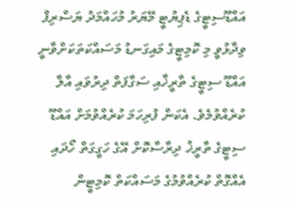އައްޑޫސިޓީގެ ޑެޕިޔުޓީ މޭޔަރު މުހައްމަދު ޔަސްރިފް ވިދާޅުވީ މި ކޮމިޓީގެ މައިގަނޑު މަސައްކަތަކަށްވާނީ އައްޑޫ ސިޓީގެ ތާރީޚާއި ސަގާފަތް ދިރުވައި އާލާ ކުރެއްވުމެވެ. އެކަން ފުރިހަމަ ކުރެއްވުމަށް އައްޑޫ ސިޓީގެ ތާރީޚު ދިރާސާކޮށް އޭގެ ހަގީގަތް ހޯދައި އެއްގޮތް ކުރެއްވުމުގެ މަސައްކަތް ކޮމިޓީން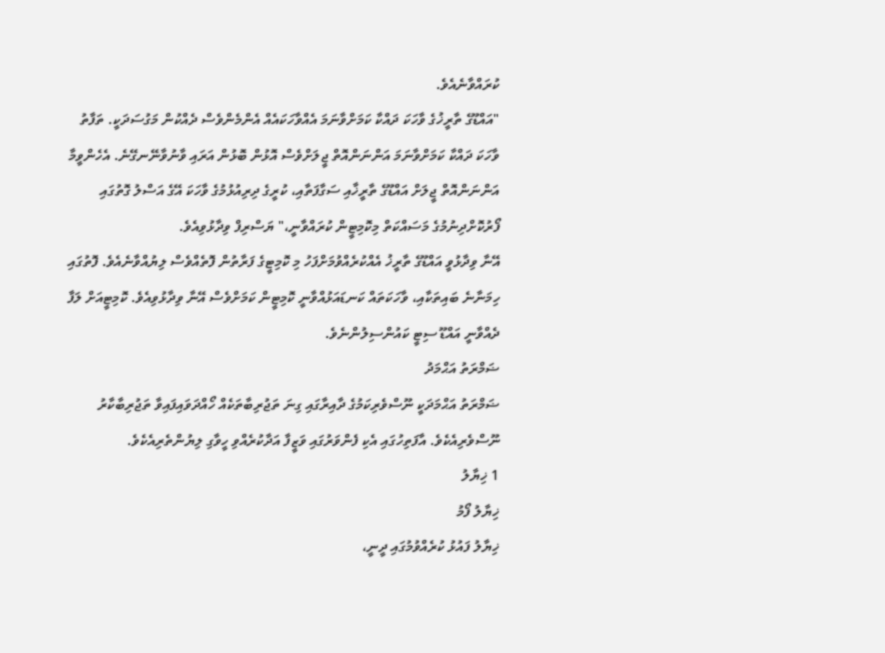ކުރައްވާނެއެވެ.
"އައްޑޫގެ ތާރީޚުގެ ވާހަކަ ދައްކާ ކަމަށްވާނަމަ އެއްވާހަކައެއް އެންމެންވެސް ދެއްކުން މަގުސަދަކީ. ތަފާތު ވާހަކަ ދައްކާ ކަމަށްވާނަމަ އަންނަންއޮތް ޖީލަށްވެސް އޮޅުން ބޮޅުން އަރައި ވާނުވާނޭނގޭނެ. އެހެންވީމާ އަންނަންއޮތް ޖީލަށް އައްޑޫގެ ތާރީޚާއި ސަގާފަތާއި، ކުރީގެ ދިރިއުޅުމުގެ ވާހަކަ އޭގެ އަސްލު ގޮތުގައި ފޯރުކޮށްދިނުމުގެ މަސައްކަތް މިކޮމިޓީން ކުރައްވާނީ،" ޔަސްރިފް ވިދާޅުވިއެވެ.
އޭނާ ވިދާޅުވީ އައްޑޫގެ ތާރީޚު އެއްކުރެއްވުމަށްފަހު މި ކޮމިޓީގެ ފަރާތުން ފޮތެއްވެސް ލިޔުއްވާނެއެވެ. ފޮތުގައި ހިމަނާނެ ބައިތަކާއި، ވާހަކަތައް ކަނޑައަޅުއްވާނީ ކޮމިޓީން ކަމަށްވެސް އޭނާ ވިދާޅުވިއެވެ. ކޮމިޓީއަށް ލަފާ ދެއްވާނީ އައްޑޫ ސިޓީ ކައުންސިލުންނެވެ.
ޟަމްރަތު އަޙްމަދު
ޟަމްރަތު އަޙްމަދަކީ ނޫސްވެރިކަމުގެ ދާއިރާގައި ގިނަ ތަޖުރިބާތަކެއް ހޯއްދަވައިފައިވާ ތަޖުރިބާކާރު ނޫސްވެރިއެކެވެ. އާފަތިހުގައި އެކި ފެންވަރުގައި ވަޒީފާ އަދާކުރެއްވި ހީވާގި ލިޔުންތެރިއެކެވެ.
1 ޚިޔާލު
ޚިޔާލު ފޯމު
ޚިޔާލު ފައުޅު ކުރެއްވުމުގައި ދީނީ،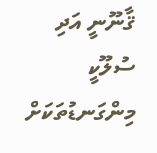ޤާނޫނީ އަދި ސުލޫކީ މިންގަނޑުތަކަށް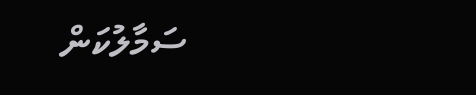ސަމާލުކަން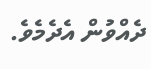ދެއްވުން އެދެމެވެ.